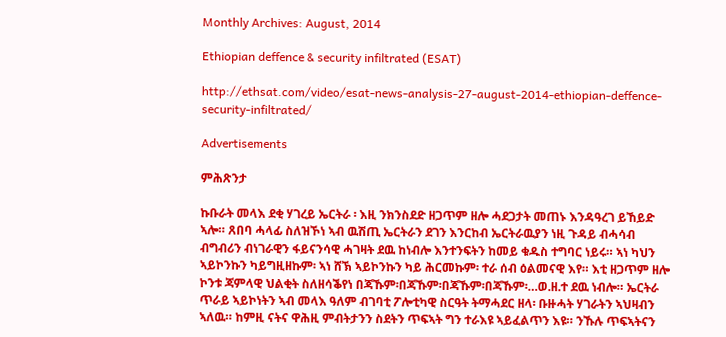Monthly Archives: August, 2014

Ethiopian deffence & security infiltrated (ESAT)

http://ethsat.com/video/esat-news-analysis-27-august-2014-ethiopian-deffence-security-infiltrated/

Advertisements

ምሕጽንታ

ኩቡራት መላእ ደቂ ሃገረይ ኤርትራ ፡ እዚ ንክንስደድ ዘጋጥም ዘሎ ሓደጋታት መጠኑ እንዳዓረገ ይኸይድ ኣሎ። ጸበባ ሓላፊ ስለዝኾነ ኣብ ዉሽጢ ኤርትራን ደገን እንርከብ ኤርትራዉያን ነዚ ጉዳይ ብሓሳብ ብግብሪን ብነገራዊን ፋይናንሳዊ ሓገዛት ደዉ ከነብሎ እንተንፍትን ከመይ ቁዱስ ተግባር ነይሩ። ኣነ ካህን ኣይኮንኩን ካይግዚዘኩም፡ ኣነ ሸኽ ኣይኮንኩን ካይ ሕርመኩም፡ ተራ ሰብ ዕልመናዊ እየ። እቲ ዘጋጥም ዘሎ ኮንቱ ጃምላዊ ህልቂት ስለዘሳቕየነ በጃኹም፡በጃኹም፡በጃኹም፡በጃኹም፡…ወ.ዘ.ተ ደዉ ነብሎ። ኤርትራ ጥራይ ኣይኮነትን ኣብ መላእ ዓለም ብገባቲ ፖሎቲካዊ ስርዓት ትማሓደር ዘላ፡ ቡዙሓት ሃገራትን ኣህዛብን ኣለዉ። ከምዚ ናትና ዋሕዚ ምብትታንን ስደትን ጥፍኣት ግን ተራእዩ ኣይፈልጥን እዩ። ንኹሉ ጥፍኣትናን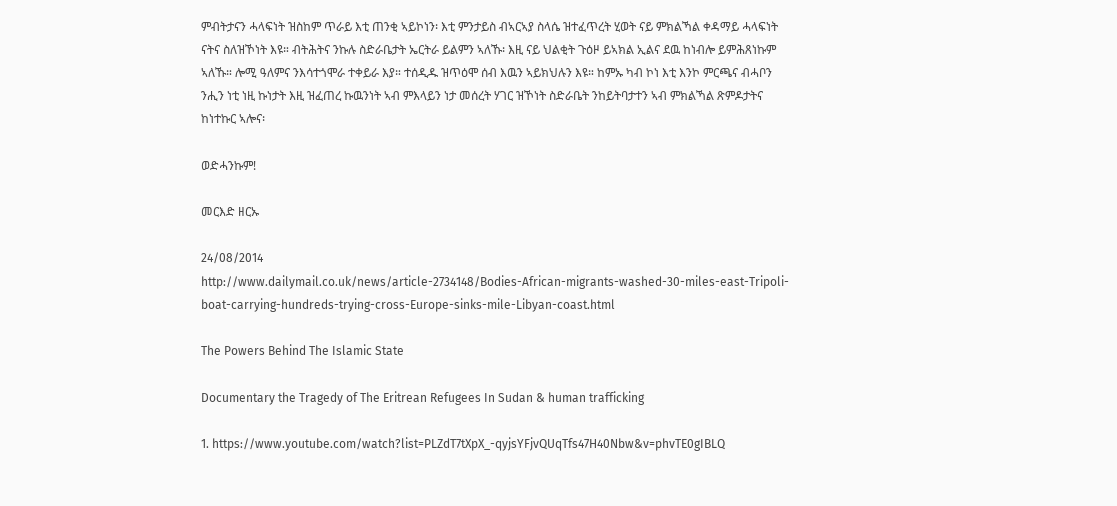ምብትታናን ሓላፍነት ዝስከም ጥራይ እቲ ጠንቂ ኣይኮነን፡ እቲ ምንታይስ ብኣርኣያ ስላሴ ዝተፈጥረት ሂወት ናይ ምክልኻል ቀዳማይ ሓላፍነት ናትና ስለዝኾነት እዩ። ብትሕትና ንኩሉ ስድራቤታት ኤርትራ ይልምን ኣለኹ፡ እዚ ናይ ህልቂት ጉዕዞ ይኣክል ኢልና ደዉ ከነብሎ ይምሕጸነኩም ኣለኹ። ሎሚ ዓለምና ንእሳተጎሞራ ተቀይራ እያ። ተሰዲዱ ዝጥዕሞ ሰብ እዉን ኣይክህሉን እዩ። ከምኡ ካብ ኮነ እቲ እንኮ ምርጫና ብሓቦን ንሒን ነቲ ነዚ ኩነታት እዚ ዝፈጠረ ኩዉንነት ኣብ ምእላይን ነታ መሰረት ሃገር ዝኾነት ስድራቤት ንከይትባታተን ኣብ ምክልኻል ጽምዶታትና ከነተኩር ኣሎና፡

ወድሓንኩም!

መርእድ ዘርኡ

24/08/2014
http://www.dailymail.co.uk/news/article-2734148/Bodies-African-migrants-washed-30-miles-east-Tripoli-boat-carrying-hundreds-trying-cross-Europe-sinks-mile-Libyan-coast.html

The Powers Behind The Islamic State

Documentary the Tragedy of The Eritrean Refugees In Sudan & human trafficking

1. https://www.youtube.com/watch?list=PLZdT7tXpX_-qyjsYFjvQUqTfs47H40Nbw&v=phvTE0gIBLQ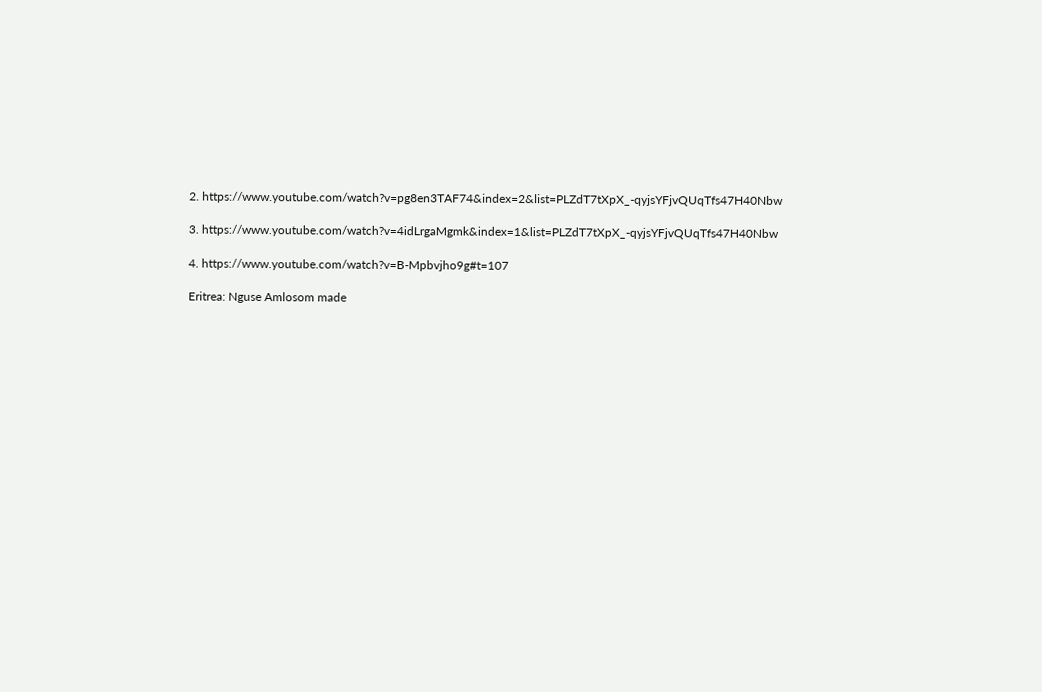2. https://www.youtube.com/watch?v=pg8en3TAF74&index=2&list=PLZdT7tXpX_-qyjsYFjvQUqTfs47H40Nbw

3. https://www.youtube.com/watch?v=4idLrgaMgmk&index=1&list=PLZdT7tXpX_-qyjsYFjvQUqTfs47H40Nbw

4. https://www.youtube.com/watch?v=B-Mpbvjho9g#t=107

Eritrea: Nguse Amlosom made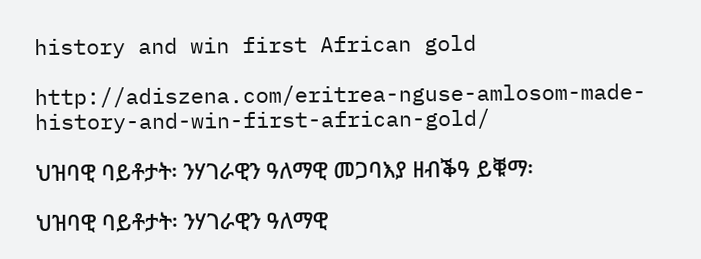history and win first African gold

http://adiszena.com/eritrea-nguse-amlosom-made-history-and-win-first-african-gold/

ህዝባዊ ባይቶታት፡ ንሃገራዊን ዓለማዊ መጋባእያ ዘብቕዓ ይቑማ፡

ህዝባዊ ባይቶታት፡ ንሃገራዊን ዓለማዊ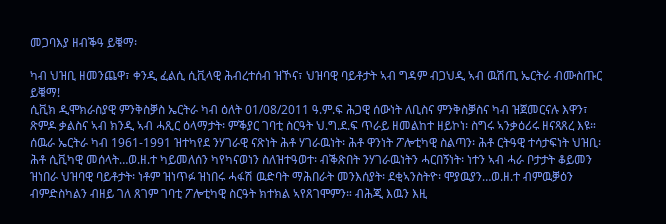መጋባእያ ዘብቕዓ ይቑማ፡

ካብ ህዝቢ ዘመንጨዋ፣ ቀንዲ ፈልሲ ሲቪላዊ ሕብረተሰብ ዝኾና፣ ህዝባዊ ባይቶታት ኣብ ግዳም ብጋህዲ ኣብ ዉሽጢ ኤርትራ ብሙስጡር ይቑማ!
ሲቪክ ዲሞክራስያዊ ምንቅስቓስ ኤርትራ ካብ ዕለት 01/08/2011 ዓ.ም.ፍ ሕጋዊ ሰውነት ለቢስና ምንቅስቓስና ካብ ዝጀመርናሉ እዋን፣ ጽምዶ ቃልስና ኣብ ክንዲ ኣብ ሓጺር ዕላማታት፡ ምቕያር ገባቲ ስርዓት ህ.ግ.ደ.ፍ ጥራይ ዘመልከተ ዘይኮነ፡ ስግሩ ኣንቃዕሪሩ ዘናጻጸረ እዩ። ሰዉራ ኤርትራ ካብ 1961-1991 ዝተካየደ ንሃገራዊ ናጽነት ሕቶ ሃገራዉነት፡ ሕቶ ዋንነት ፖሎቲካዊ ስልጣን፡ ሕቶ ርትዓዊ ተሳታፍነት ህዝቢ፡ ሕቶ ሲቪካዊ መሰላት…ወ.ዘ.ተ ካይመለሰን ካየካናወነን ስለዝተዓወተ፡ ብቕጽበት ንሃገራዉነትን ሓርበኝነት፡ ነተን ኣብ ሓራ ቦታታት ቆይመን ዝነበራ ህዝባዊ ባይቶታት፡ ነቶም ዝነጥፉ ዝነበሩ ሓፋሽ ዉድባት ማሕበራት መንእሰያት፡ ደቂኣንስትዮ፡ ሞያዉያን…ወ.ዘ.ተ ብምዉቓዕን ብምድስካልን ብዘይ ገለ ጸገም ገባቲ ፖሎቲካዊ ስርዓት ክተክል ኣየጸገሞምን። ብሕጂ እዉን እዚ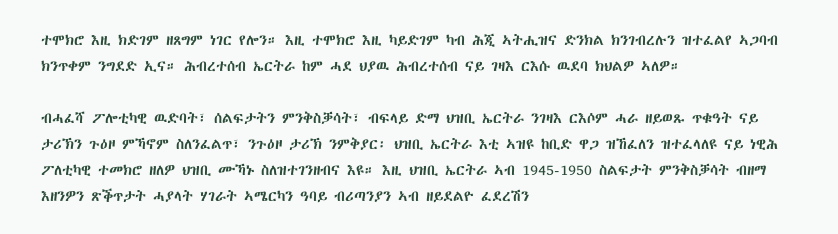ተሞክሮ እዚ ክድገም ዘጸግም ነገር የሎን። እዚ ተሞክሮ እዚ ካይድገም ካብ ሕጂ ኣትሒዝና ድንክል ክንገብረሉን ዝተፈልየ ኣጋባብ ክንጥቀም ንግደድ ኢና። ሕብረተሰብ ኤርትራ ከም ሓደ ህያዉ ሕብረተሰብ ናይ ገዛእ ርእሱ ዉደባ ክህልዎ ኣለዎ።

ብሓፈሻ ፖሎቲካዊ ዉድባት፣ ሰልፍታትን ምንቅስቓሳት፣ ብፍላይ ድማ ህዝቢ ኤርትራ ንገዛእ ርእሶም ሓራ ዘይወጹ ጥቁዓት ናይ ታሪኽን ጉዕዞ ምኻኖም ስለንፈልጥ፣ ንጉዕዞ ታሪኽ ንምቅያር፡ ህዝቢ ኤርትራ እቲ ኣዝዩ ከቢድ ዋጋ ዝኸፈለን ዝተፈላለዩ ናይ ነዊሕ ፖለቲካዊ ተመክሮ ዘለዎ ህዝቢ ሙኻኑ ስለዝተገንዘብና እዩ። እዚ ህዝቢ ኤርትራ ኣብ 1945-1950 ስልፍታት ምንቅስቓሳት ብዘማ እዘንዎን ጽቕጥታት ሓያላት ሃገራት ኣሜርካን ዓባይ ብሪጣንያን ኣብ ዘይደልዮ ፈደረሽን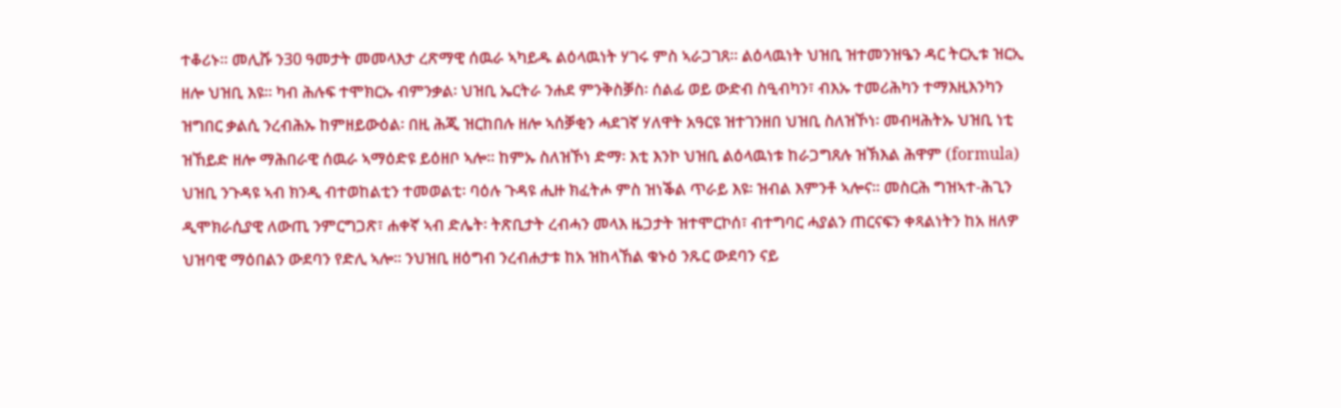ተቆሪኑ። መሊሹ ን30 ዓመታት መመላእታ ረጽማዊ ሰዉራ ኣካይዱ ልዕላዉነት ሃገሩ ምስ ኣራጋገጸ። ልዕላዉነት ህዝቢ ዝተመንዝዔን ዳር ትርኢቱ ዝርኢ ዘሎ ህዝቢ እዩ። ካብ ሕሉፍ ተሞክርኡ ብምንቃል፡ ህዝቢ ኤርትራ ንሐደ ምንቅስቓስ፡ ሰልፊ ወይ ውድብ ስዒብካን፣ ብእኡ ተመሪሕካን ተማእዚእንካን ዝግበር ቃልሲ ንረብሕኡ ከምዘይውዕል፡ በዚ ሕጂ ዝርከበሉ ዘሎ ኣሰቓቂን ሓደገኛ ሃለዋት አዓርዩ ዝተገንዘበ ህዝቢ ስለዝኾነ፡ መብዛሕትኡ ህዝቢ ነቲ ዝኸይድ ዘሎ ማሕበራዊ ሰዉራ ኣማዕድዩ ይዕዘቦ ኣሎ። ከምኡ ስለዝኾነ ድማ፡ እቲ እንኮ ህዝቢ ልዕላዉነቱ ከራጋግጸሉ ዝኽእል ሕዋም (formula) ህዝቢ ንጉዳዩ ኣብ ክንዲ ብተወከልቲን ተመወልቲ፡ ባዕሉ ጉዳዩ ሒዙ ክፈትሖ ምስ ዝነቕል ጥራይ እዩ፡ ዝብል እምንቶ ኣሎና። መስርሕ ግዝኣተ-ሕጊን ዲሞክራሲያዊ ለውጢ ንምርግጋጽ፣ ሐቀኛ ኣብ ድሌት፡ ትጽቢታት ረብሓን መላእ ዜጋታት ዝተሞርኮሰ፣ ብተግባር ሓያልን ጠርናፍን ቀጻልነትን ከአ ዘለዎ ህዝባዊ ማዕበልን ውደባን የድሊ ኣሎ። ንህዝቢ ዘዕግብ ንረብሐታቱ ከአ ዝከላኸል ቁኑዕ ንጹር ውደባን ናይ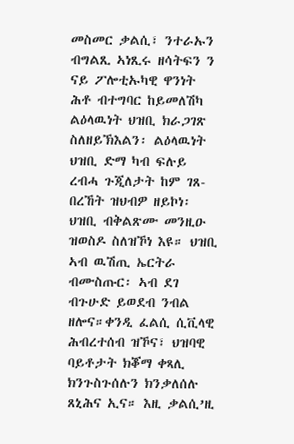መስመር ቃልሲ፣ ንተራኡን ብግልጺ ኣነጺሩ ዘሳትፍን ን ናይ ፖሎቲኡካዊ ዋንነት ሕቶ ብተግባር ከይመለሽካ ልዕላዉነት ህዝቢ ክራጋገጽ ስለዘይኽእልን፡ ልዕላዉነት ህዝቢ ድማ ካብ ፍሉይ ረብሓ ጉጂለታት ከም ገጸ-በረኸት ዝህብዎ ዘይኮነ፡ ህዝቢ ብቅልጽሙ መንዚዑ ዝወስዶ ስለዝኾነ እዩ። ህዝቢ ኣብ ዉሽጢ ኤርትራ ብሙስጡር፡ ኣብ ደገ ብጉሁድ ይወደብ ንብል ዘሎና።ቀንዲ ፈልሲ ሲቪላዊ ሕብረተሰብ ዝኾና፣ ህዝባዊ ባይቶታት ክቖማ ቀጻሊ ክንጉስጉሰሉን ክንቃለሰሉ ጸኒሕና ኢና። እዚ ቃልሲ’ዚ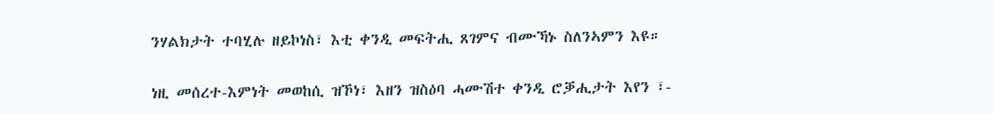ንሃልክታት ተባሂሉ ዘይኮነስ፣ እቲ ቀንዲ መፍትሒ ጸገምና ብሙኻኑ ስለንኣምን እዩ።

ነዚ መሰረተ-እምነት መወከሲ ዝኾነ፣ እዘን ዝስዕባ ሓሙሽተ ቀንዲ ሮቓሒታት እየን ፣-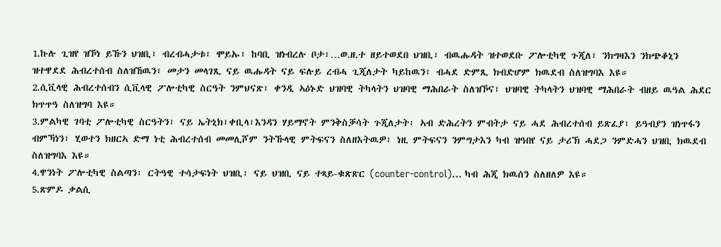1.ኩሉ ጊዝየ ዝኾነ ይኹን ህዝቢ፣ ብረብሓታቱ፣ ሞይኡ፣ ከባቢ ዝነብረሉ ቦታ፣…ወ.ዘ.ተ ዘይተወደበ ህዝቢ፣ ብዉሑዳት ዝተወደቡ ፖሎቲካዊ ጉጂለ፣ ንክግዛእን ንክጭቆኒን ዝተዋደደ ሕብረተሰብ ስለዝኸዉን፣ መታን መላገጺ ናይ ዉሑዳት ናይ ፍሉይ ረብሓ ጊጂለታት ካይከዉን፣ ብሓደ ድምጺ ክብድሆም ክዉደብ ስለዝግባእ እዩ።
2.ሲቪላዊ ሕብረተሰብን ሲቪላዊ ፖሎቲካዊ ስርዓት ንምህናጽ፣ ቀንዲ ኣዕኑድ ህዝባዊ ትካላትን ህዝባዊ ማሕበራት ስለዝኾና፣ ህዝባዊ ትካላትን ህዝባዊ ማሕበራት ብዘይ ዉዓል ሕደር ክጥጥዓ ስለዝግባ እዩ።
3.ምልካዊ ገባቲ ፖሎቲካዊ ስርዓትን፣ ናይ ኤትኒክ፣ቀቢላ፣እንዳን ሃይማኖት ምንቅስቓሳት ጉጂለታት፡ ኣብ ድሕረትን ምብትታ ናይ ሓደ ሕብረተሰብ ይጽፈያ፣ ይዓብያን ዝነጥፋን ብምኻነን፣ ሂወተን ክዘርኣ ድማ ነቲ ሕብረተሰብ መመሊሾም ንትኹላዊ ምትፍናን ስለዘእትዉዎ፣ ነዚ ምትፍናን ንምግታእን ካብ ዝዓበየ ናይ ታሪኽ ሓደጋ ንምድሓን ህዝቢ ክዉደብ ስለዝግባእ እዩ።
4.ዋንነት ፖሎቲካዊ ስልጣን፡ ርትዓዊ ተሳታፍነት ህዝቢ፡ ናይ ህዝቢ ናይ ተጻይ-ቁጽጽር (counter-control)… ካብ ሕጂ ክዉሰን ስለዘለዎ እዩ።
5.ጽምዶ ቃልሲ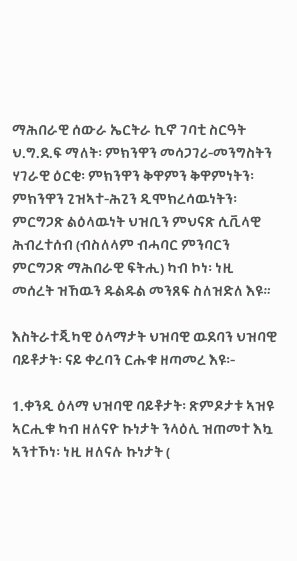ማሕበራዊ ሰውራ ኤርትራ ኪኖ ገባቲ ስርዓት ህ.ግ.ደ.ፍ ማለት፡ ምክንዋን መሳጋገሪ-መንግስትን ሃገራዊ ዕርቂ፡ ምክንዋን ቅዋምን ቅዋምነትን፡ ምክንዋን ጊዝኣተ-ሕጊን ዲሞክረሳዉነትን፡ ምርግጋጽ ልዕላዉነት ህዝቢን ምህናጽ ሲቪላዊ ሕብረተሰብ (ብስለላም ብሓባር ምንባርን ምርግጋጽ ማሕበራዊ ፍትሒ) ካብ ኮነ፡ ነዚ መሰረት ዝኸዉን ዱልዱል መንጸፍ ስለዝድለ እዩ።

እስትራተጂካዊ ዕላማታት ህዝባዊ ዉደባን ህዝባዊ ባይቶታት፡ ናይ ቀረባን ርሑቁ ዘጣመረ እዩ፡-

1.ቀንዲ ዕላማ ህዝባዊ ባይቶታት፡ ጽምዶታቱ ኣዝዩ ኣርሒቁ ካብ ዘለናዮ ኩነታት ንላዕሊ ዝጠመተ እኳ ኣንተኾነ፡ ነዚ ዘለናሉ ኩነታት (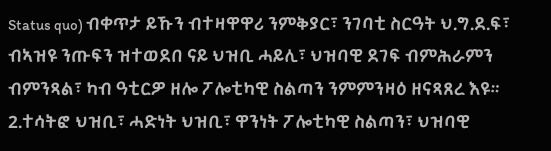Status quo) ብቀጥታ ይኹን ብተዛዋዋሪ ንምቅያር፣ ንገባቲ ስርዓት ህ.ግ.ደ.ፍ፣ ብኣዝዩ ንጡፍን ዝተወደበ ናይ ህዝቢ ሓይሊ፣ ህዝባዊ ደገፍ ብምሕራምን ብምንጻል፣ ካብ ዓቲርዎ ዘሎ ፖሎቲካዊ ስልጣን ንምምንዛዕ ዘናጻጸረ እዩ።
2.ተሳትፎ ህዝቢ፣ ሓድነት ህዝቢ፣ ዋንነት ፖሎቲካዊ ስልጣን፣ ህዝባዊ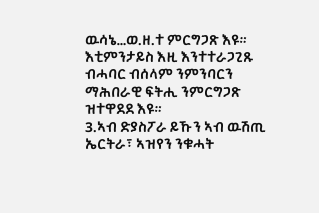ዉሳኔ…ወ.ዘ.ተ ምርግጋጽ እዩ። እቲምንታይስ እዚ እንተተራጋጊጹ ብሓባር ብሰላም ንምንባርን ማሕበራዊ ፍትሒ ንምርግጋጽ ዝተዋደደ እዩ።
3.ኣብ ድያስፖራ ይኹን ኣብ ዉሽጢ ኤርትራ፣ ኣዝየን ንቁሓት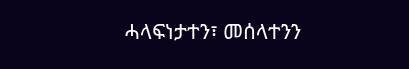ሓላፍነታተን፣ መሰላተንን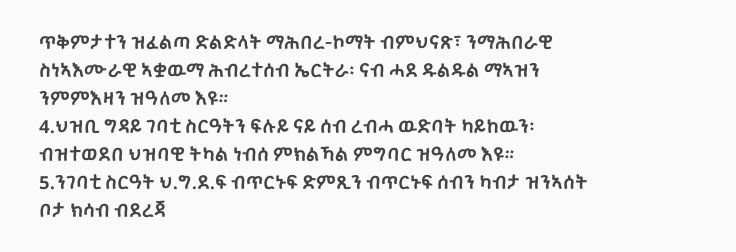ጥቅምታተን ዝፈልጣ ድልድላት ማሕበረ-ኮማት ብምህናጽ፣ ንማሕበራዊ ስነኣእሙራዊ ኣቋዉማ ሕብረተሰብ ኤርትራ፡ ናብ ሓደ ዱልዱል ማኣዝን ንምምእዛን ዝዓለመ እዩ።
4.ህዝቢ ግዳይ ገባቲ ስርዓትን ፍሉይ ናይ ሰብ ረብሓ ዉድባት ካይከዉን፡ ብዝተወደበ ህዝባዊ ትካል ነብሰ ምክልኻል ምግባር ዝዓለመ እዩ።
5.ንገባቲ ስርዓት ህ.ግ.ደ.ፍ ብጥርኑፍ ድምጺን ብጥርኑፍ ሰብን ካብታ ዝንኣሰት ቦታ ክሳብ ብደረጃ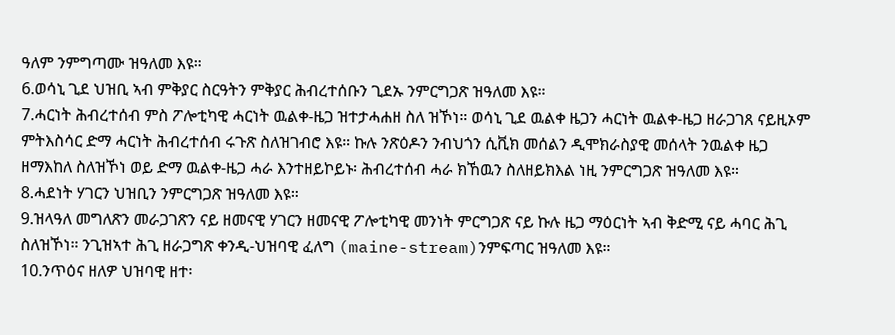ዓለም ንምግጣሙ ዝዓለመ እዩ።
6.ወሳኒ ጊደ ህዝቢ ኣብ ምቅያር ስርዓትን ምቅያር ሕብረተሰቡን ጊደኡ ንምርግጋጽ ዝዓለመ እዩ።
7.ሓርነት ሕብረተሰብ ምስ ፖሎቲካዊ ሓርነት ዉልቀ-ዜጋ ዝተታሓሐዘ ስለ ዝኾነ። ወሳኒ ጊደ ዉልቀ ዜጋን ሓርነት ዉልቀ-ዜጋ ዘራጋገጸ ናይዚኦም ምትእስሳር ድማ ሓርነት ሕብረተሰብ ሩጉጽ ስለዝገብሮ እዩ። ኩሉ ንጽዕዶን ንብህጎን ሲቪክ መሰልን ዲሞክራስያዊ መሰላት ንዉልቀ ዜጋ ዘማእከለ ስለዝኾነ ወይ ድማ ዉልቀ-ዜጋ ሓራ እንተዘይኮይኑ፡ ሕብረተሰብ ሓራ ክኸዉን ስለዘይክእል ነዚ ንምርግጋጽ ዝዓለመ እዩ።
8.ሓደነት ሃገርን ህዝቢን ንምርግጋጽ ዝዓለመ እዩ።
9.ዝላዓለ መግለጽን መራጋገጽን ናይ ዘመናዊ ሃገርን ዘመናዊ ፖሎቲካዊ መንነት ምርግጋጽ ናይ ኩሉ ዜጋ ማዕርነት ኣብ ቅድሚ ናይ ሓባር ሕጊ ስለዝኾነ። ንጊዝኣተ ሕጊ ዘራጋግጽ ቀንዲ-ህዝባዊ ፈለግ (maine-stream)ንምፍጣር ዝዓለመ እዩ።
10.ንጥዕና ዘለዎ ህዝባዊ ዘተ፡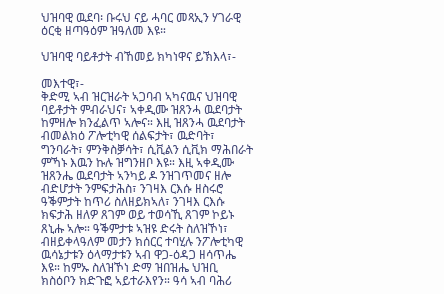ህዝባዊ ዉደባ፡ ቡሩህ ናይ ሓባር መጻኢን ሃገራዊ ዕርቂ ዘጣዓዕም ዝዓለመ እዩ።

ህዝባዊ ባይቶታት ብኸመይ ክካነዋና ይኽእላ፣-

መእተዊ፣-
ቅድሚ ኣብ ዝርዝራት ኣጋባብ ኣካናዉና ህዝባዊ ባይቶታት ምብራህና፣ ኣቀዲሙ ዝጸንሓ ዉደባታት ከምዘሎ ክንፈልጥ ኣሎና። እዚ ዝጸንሓ ዉደባታት ብመልክዕ ፖሎቲካዊ ሰልፍታት፣ ዉድባት፣ ግንባራት፣ ምንቅስቓሳት፣ ሲቪልን ሲቪክ ማሕበራት ምኻኑ እዉን ኩሉ ዝግንዘቦ እዩ። እዚ ኣቀዲሙ ዝጸንሔ ዉደባታት ኣንካይ ዶ ንዝገጥመና ዘሎ ብድሆታት ንምፍታሕስ፣ ንገዛእ ርእሱ ዘስሩሮ ዓቕምታት ከጥሪ ስለዘይክኣለ፣ ንገዛእ ርእሱ ክፍታሕ ዘለዎ ጸገም ወይ ተወሳኺ ጸገም ኮይኑ ጸኒሑ ኣሎ። ዓቕምታቱ ኣዝዩ ድሩት ስለዝኾነ፣ ብዘይቀላዓለም መታን ክሰርር ተባሂሉ ንፖሎቲካዊ ዉሳኔታቱን ዕላማታቱን ኣብ ዋጋ-ዕዳጋ ዘሳጥሔ እዩ። ከምኡ ስለዝኾነ ድማ ዝበዝሔ ህዝቢ ክስዕቦን ክድጉፎ ኣይተራእየን። ዓሳ ኣብ ባሕሪ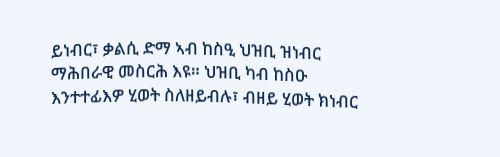ይነብር፣ ቃልሲ ድማ ኣብ ከስዒ ህዝቢ ዝነብር ማሕበራዊ መስርሕ እዩ። ህዝቢ ካብ ከስዑ እንተተፊእዎ ሂወት ስለዘይብሉ፣ ብዘይ ሂወት ክነብር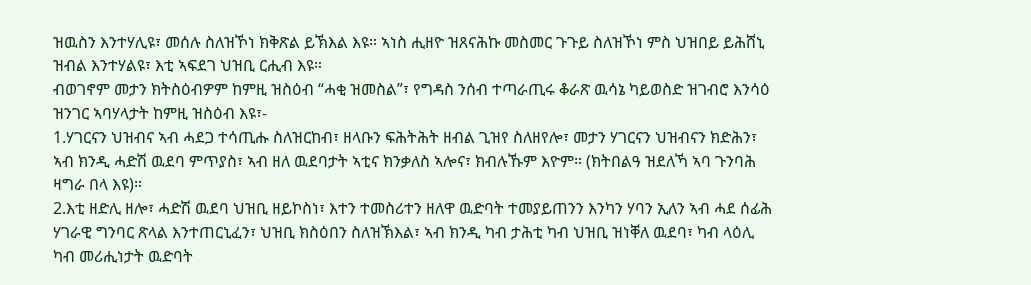ዝዉስን እንተሃሊዩ፣ መሰሉ ስለዝኾነ ክቅጽል ይኽእል እዩ። ኣነስ ሒዘዮ ዝጸናሕኩ መስመር ጉጉይ ስለዝኾነ ምስ ህዝበይ ይሕሸኒ ዝብል እንተሃልዩ፣ እቲ ኣፍደገ ህዝቢ ርሒብ እዩ።
ብወገኖም መታን ክትስዕብዎም ከምዚ ዝስዕብ “ሓቂ ዝመስል”፣ የግዳስ ንሰብ ተጣራጢሩ ቆራጽ ዉሳኔ ካይወስድ ዝገብሮ እንሳዕ ዝንገር ኣባሃላታት ከምዚ ዝስዕብ እዩ፣-
1.ሃገርናን ህዝብና ኣብ ሓደጋ ተሳጢሑ ስለዝርከብ፣ ዘላቡን ፍሕትሕት ዘብል ጊዝየ ስለዘየሎ፣ መታን ሃገርናን ህዝብናን ክድሕን፣ ኣብ ክንዲ ሓድሽ ዉደባ ምጥያስ፣ ኣብ ዘለ ዉደባታት ኣቲና ክንቃለስ ኣሎና፣ ክብሉኹም እዮም። (ክትበልዓ ዝደለኻ ኣባ ጉንባሕ ዛግራ በላ እዩ)።
2.እቲ ዘድሊ ዘሎ፣ ሓድሽ ዉደባ ህዝቢ ዘይኮስነ፣ እተን ተመስሪተን ዘለዋ ዉድባት ተመያይጠንን እንካን ሃባን ኢለን ኣብ ሓደ ሰፊሕ ሃገራዊ ግንባር ጽላል እንተጠርኒፈን፣ ህዝቢ ክስዕበን ስለዝኽእል፣ ኣብ ክንዲ ካብ ታሕቲ ካብ ህዝቢ ዝነቐለ ዉደባ፣ ካብ ላዕሊ ካብ መሪሒነታት ዉድባት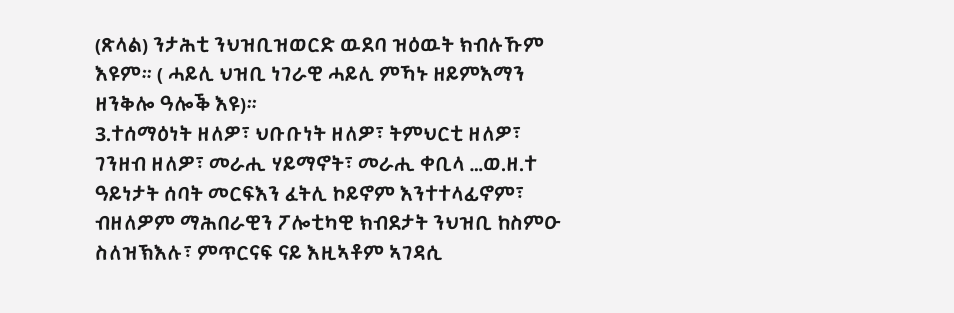(ጽላል) ንታሕቲ ንህዝቢዝወርድ ዉደባ ዝዕዉት ክብሉኹም እዩም። ( ሓይሊ ህዝቢ ነገራዊ ሓይሊ ምኻኑ ዘይምእማን ዘንቅሎ ዓሎቕ እዩ)።
3.ተሰማዕነት ዘለዎ፣ ህቡቡነት ዘለዎ፣ ትምህርቲ ዘለዎ፣ ገንዘብ ዘለዎ፣ መራሒ ሃይማኖት፣ መራሒ ቀቢላ …ወ.ዘ.ተ ዓይነታት ሰባት መርፍእን ፈትሊ ኮይኖም እንተተላፊኖም፣ ብዘለዎም ማሕበራዊን ፖሎቲካዊ ክብደታት ንህዝቢ ከስምዑ ስለዝኽእሉ፣ ምጥርናፍ ናይ እዚኣቶም ኣገዳሲ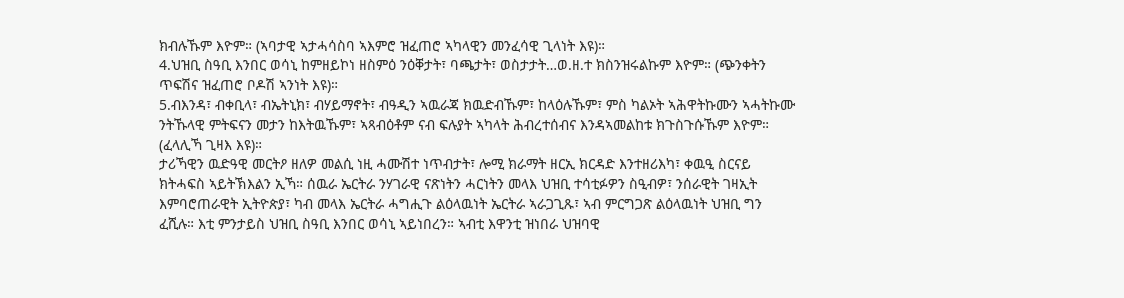ክብሉኹም እዮም። (ኣባታዊ ኣታሓሳስባ ኣእምሮ ዝፈጠሮ ኣካላዊን መንፈሳዊ ጊላነት እዩ)።
4.ህዝቢ ስዓቢ እንበር ወሳኒ ከምዘይኮነ ዘስምዕ ንዕቐታት፣ ባጫታት፣ ወስታታት…ወ.ዘ.ተ ክስንዝሩልኩም እዮም። (ጭንቀትን ጥፍሽና ዝፈጠሮ ቦዶሽ ኣንነት እዩ)።
5.ብእንዳ፣ ብቀቢላ፣ ብኤትኒክ፣ ብሃይማኖት፣ ብዓዲን ኣዉራጃ ክዉድብኹም፣ ከላዕሉኹም፣ ምስ ካልኦት ኣሕዋትኩሙን ኣሓትኩሙ ንትኹላዊ ምትፍናን መታን ከእትዉኹም፣ ኣጻብዕቶም ናብ ፍሉያት ኣካላት ሕብረተሰብና እንዳኣመልከቱ ክጉስጉሱኹም እዮም። (ፈላሊኻ ጊዛእ እዩ)።
ታሪኻዊን ዉድዓዊ መርትዖ ዘለዎ መልሲ ነዚ ሓሙሽተ ነጥብታት፣ ሎሚ ክራማት ዘርኢ ክርዳድ እንተዘሪእካ፣ ቀዉዒ ስርናይ ክትሓፍስ ኣይትኽእልን ኢኻ። ሰዉራ ኤርትራ ንሃገራዊ ናጽነትን ሓርነትን መላእ ህዝቢ ተሳቲፉዎን ስዒብዎ፣ ንሰራዊት ገዛኢት እምባሮጠራዊት ኢትዮጵያ፣ ካብ መላእ ኤርትራ ሓግሒጉ ልዕላዉነት ኤርትራ ኣራጋጊጹ፣ ኣብ ምርግጋጽ ልዕላዉነት ህዝቢ ግን ፈሺሉ። እቲ ምንታይስ ህዝቢ ስዓቢ እንበር ወሳኒ ኣይነበረን። ኣብቲ እዋንቲ ዝነበራ ህዝባዊ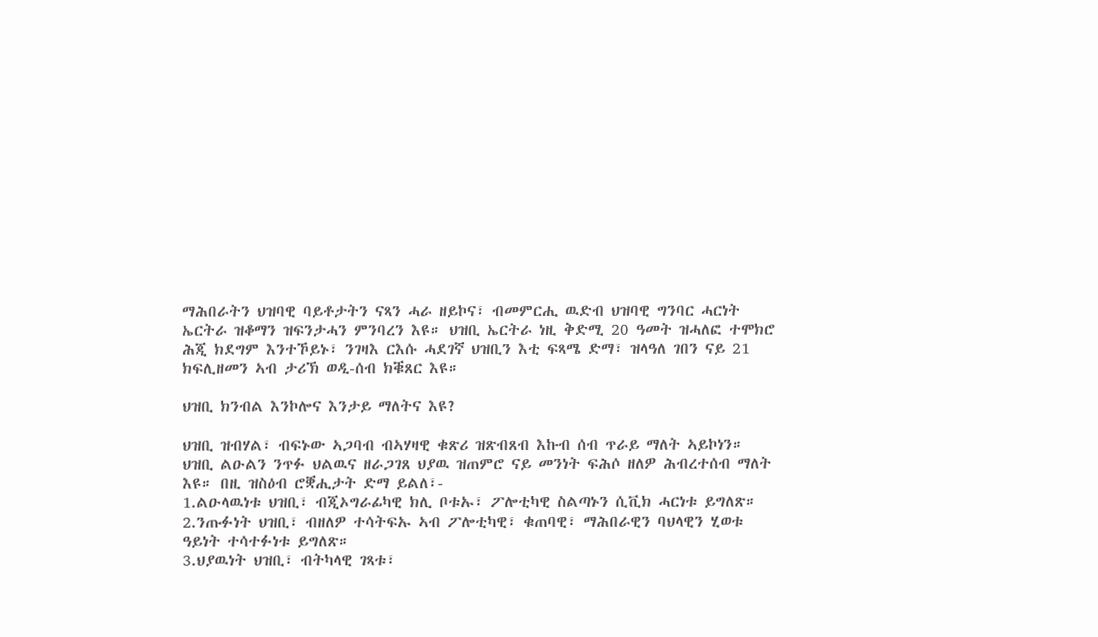ማሕበራትን ህዝባዊ ባይቶታትን ናጻን ሓራ ዘይኮና፣ ብመምርሒ ዉድብ ህዝባዊ ግንባር ሓርነት ኤርትራ ዝቆማን ዝፍንታሓን ምንባረን እዩ። ህዝቢ ኤርትራ ነዚ ቅድሚ 20 ዓመት ዝሓለፎ ተሞክሮ ሕጂ ክደግም እንተኾይኑ፣ ንገዛእ ርእሱ ሓደገኛ ህዝቢን እቲ ፍጻሜ ድማ፣ ዝላዓለ ገበን ናይ 21 ክፍሊዘመን ኣብ ታሪኽ ወዲ-ሰብ ክቑጸር እዩ።

ህዝቢ ክንብል እንኮሎና እንታይ ማለትና እዩ?

ህዝቢ ዝብሃል፣ ብፍኑው ኣጋባብ ብኣሃዛዊ ቁጽሪ ዝጽብጸብ እኩብ ሰብ ጥራይ ማለት ኣይኮነን። ህዝቢ ልዑልን ንጥፉ ህልዉና ዘራጋገጸ ህያዉ ዝጠምሮ ናይ መንነት ፍሕሶ ዘለዎ ሕብረተሰብ ማለት እዩ። በዚ ዝስዕብ ሮቛሒታት ድማ ይልለ፣-
1.ልዑላዉነቱ ህዝቢ፣ ብጂኦግራፊካዊ ክሊ ቦቱኡ፣ ፖሎቲካዊ ስልጣኑን ሲቪክ ሓርነቱ ይግለጽ።
2.ንጡፉነት ህዝቢ፣ ብዘለዎ ተሳትፍኡ ኣብ ፖሎቲካዊ፣ ቁጠባዊ፣ ማሕበራዊን ባህላዊን ሂወቱ ዓይነት ተሳተፉነቱ ይግለጽ።
3.ህያዉነት ህዝቢ፣ ብትካላዊ ገጻቱ፣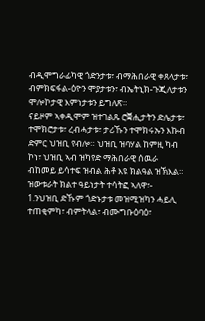ብዲሞግራፊካዊ ጎድንታቱ፣ ብማሕበራዊ ቀጸላታቱ፣ ብምክፍፋል-ዕዮን ሞያታቱን፣ ብኤትኒክ-ጉጂለታቱን ሞሎኮታዊ እምነታቱን ይግለጽ።
ናይዞም ኣቀዲሞም ዝተገልጹ ሮቛሒታትን ድሌታቱ፣ ተሞክሮታቱ፣ ረብሓታቱ፣ ታሪኹን ተሞክሩኡን እኩብ ድምር ህዝቢ የብሎ። ህዝቢ ዝባሃል ከምዚ ካብ ኮነ፣ ህዝቢ ኣብ ዝካየድ ማሕበራዊ ሰዉራ ብከመይ ይሳተፍ ዝብል ሕቶ እዩ ክልዓል ዝኽእል። ዝውቱራት ክልተ ዓይነታት ተሳትፎ ኣለዋ፣-
1.ንህዝቢ ድኹም ጎድኑታቱ መዝሚዝካን ሓይሊ ተጠቂምካ፣ ብምትላል፣ ብሙግቡዕባዕ፣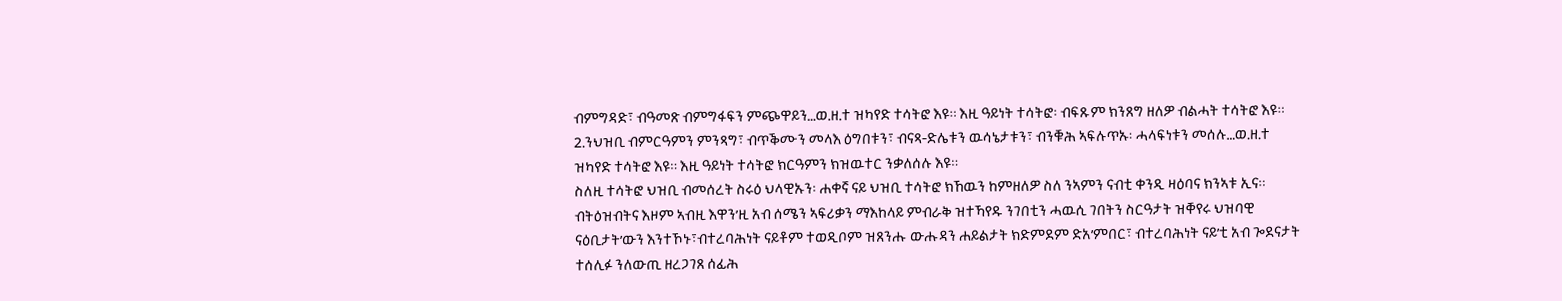ብምግዳድ፣ ብዓመጽ ብምግፋፍን ምጭዋይን…ወ.ዘ.ተ ዝካየድ ተሳትፎ እዩ። እዚ ዓይነት ተሳትፎ፡ ብፍጹም ክንጸግ ዘለዎ ብልሓት ተሳትፎ እዩ።
2.ንህዝቢ ብምርዓምን ምንጻግ፣ ብጥቕሙን መላእ ዕግበቱን፣ ብናጻ-ድሌቱን ዉሳኔታቱን፣ ብንቑሕ ኣፍሉጥኡ፡ ሓላፍነቱን መሰሉ…ወ.ዘ.ተ ዝካየድ ተሳትፎ እዩ። እዚ ዓይነት ተሳትፎ ክርዓምን ክዝዉተር ንቃለሰሉ እዩ።
ስለዚ ተሳትፎ ህዝቢ ብመሰረት ስሩዕ ህላዊኡን፡ ሐቀኛ ናይ ህዝቢ ተሳትፎ ክኸዉን ከምዘለዎ ስለ ንኣምን ናብቲ ቀንዲ ዛዕባና ክንኣቱ ኢና። ብትዕዝብትና እዞም ኣብዚ እዋን’ዚ አብ ሰሜን ኣፍሪቃን ማእከላይ ምብራቅ ዝተኻየዱ ንገበቲን ሓዉሲ ገበትን ስርዓታት ዝቐየሩ ህዝባዊ ናዕቢታት’ውን እንተኾኑ፣ብተረባሕነት ናይቶም ተወዲቦም ዝጸንሑ ውሑዳን ሐይልታት ክድምደም ድአ’ምበር፣ ብተረባሕነት ናይ’ቲ አብ ጐደናታት ተሰሊፉ ንለውጢ ዘረጋገጸ ሰፊሕ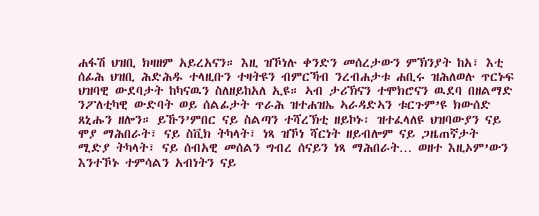ሐፋሽ ህዝቢ ክዛዘም አይረአናን። እዚ ዝኾነሉ ቀንድን መሰረታውን ምኽንያት ከአ፣ እቲ ሰፊሕ ህዝቢ ሕድሕዱ ተላዚቡን ተዛትዩን ብምርኻብ ንረብሐታቱ ሐቢሩ ዝሕለወሉ ጥርኑፍ ህዝባዊ ውደባታት ከካናዉን ስለዘይከአለ ኢዩ። ኣብ ታሪኽናን ተሞክሮናን ዉደባ በዘልማድ ንፖለቲካዊ ውድባት ወይ ሰልፊታት ጥራሕ ዝተሐዝኤ ኣራዳድኣን ቱርጉም’ዩ ክውሰድ ጸኒሑን ዘሎን። ይኹን’ምበር ናይ ስልጣን ተሻረኽቲ ዘይኮኑ፡ ዝተፈላለዩ ህዝባውያን ናይ ሞያ ማሕበራት፣ ናይ ስቪክ ትካላት፣ ነጻ ዝኾነ ሻርነት ዘይብሎም ናይ ጋዜጠኛታት ሚድያ ትካላት፣ ናይ ሰብአዊ መሰልን ግብረ ሰናይን ነጻ ማሕበራት… ወዘተ እዚኦም’ውን እንተኾኑ ተምሳልን አብነትን ናይ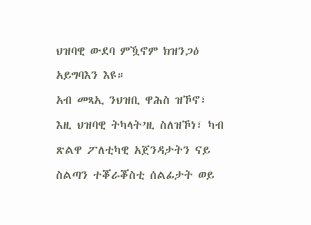ህዝባዊ ውደባ ምዃኖም ክዝንጋዕ አይግባእን እዩ።
አብ መጻኢ ንህዝቢ ዋሕስ ዝኾኖ፣ እዚ ህዝባዊ ትካላት’ዚ ስለዝኾነ፣ ካብ ጽልዋ ፖለቲካዊ አጀንዳታትን ናይ ስልጣን ተቖራቖስቲ ሰልፊታት ወይ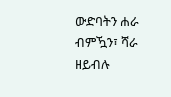ውድባትን ሐራ ብምዃን፣ ሻራ ዘይብሉ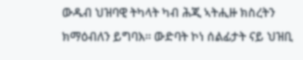ውዱብ ህዝባዊ ትካላት ካብ ሕጂ ኣትሒዙ ክስረትን ክማዕብለን ይግባእ። ውድባት ኮነ ሰልፊታት ናይ ህዝቢ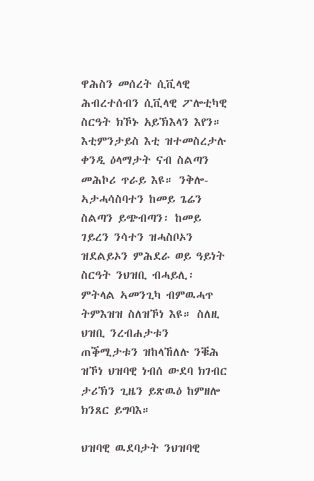ዋሕስን መሰረት ሲቪላዊ ሕብረተሰብን ሲቪላዊ ፖሎቲካዊ ስርዓት ክኾኑ አይኽእላን እየን። እቲምንታይስ እቲ ዝተመስረታሉ ቀንዲ ዕላማታት ናብ ስልጣን መሕኮሪ ጥራይ እዩ። ንቅሎ-ኣታሓሳስባተን ከመይ ጌሬን ስልጣን ይጭብጣን፡ ከመይ ገይረን ንሳተን ዝሓስቦኦን ዝደልይኦን ምሕደራ ወይ ዓይነት ስርዓት ንህዝቢ ብሓይሊ፡ ምትላል ኣመንጊካ ብምዉሓጥ ትምእዝዝ ስለዝኾነ እዩ። ስለዚ ህዝቢ ንረብሐታቱን ጠቕሚታቱን ዝከላኸለሉ ንቑሕ ዝኾነ ህዝባዊ ነብሰ ውደባ ክገብር ታሪኽን ጊዜን ይጽዉዕ ከምዘሎ ክንጸር ይግባእ።

ህዝባዊ ዉደባታት ንህዝባዊ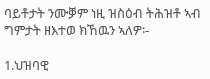ባይቶታት ንሙቓም ነዚ ዝስዕብ ትሕዝቶ ኣብ ግምታት ዘእተወ ክኸዉን ኣለዎ፡-

1.ህዝባዊ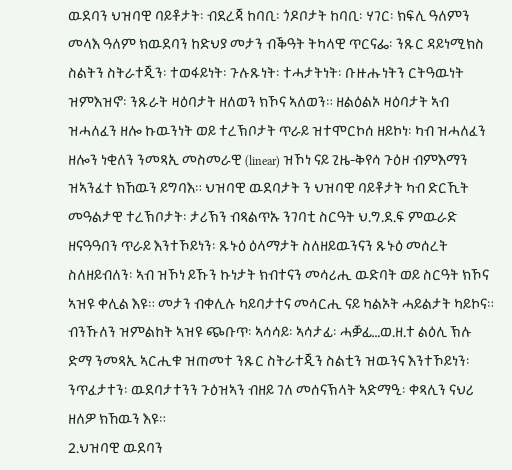ዉደባን ህዝባዊ ባይቶታት፡ ብደረጃ ከባቢ፡ ጎዶቦታት ከባቢ፡ ሃገር፡ ክፍሊ ዓለምን መላእ ዓለም ክዉደባን ከድህያ መታን ብቕዓት ትካላዊ ጥርናፌ፡ ንጹር ዳይነሚክስ ስልትን ስትራተጂን፡ ተወፋይነት፡ ጉሉጹነት፡ ተሓታትነት፡ ቡዙሑነትን ርትዓዉነት ዝምእዝኖ፡ ንጹራት ዛዕባታት ዘለወን ክኾና ኣለወን። ዘልዕልኦ ዛዕባታት ኣብ ዝሓለፈን ዘሎ ኩዉንነት ወይ ተረኽቦታት ጥራይ ዝተሞርኮሰ ዘይኮነ፡ ካብ ዝሓለፈን ዘሎን ነቂለን ንመጻኢ መስመራዊ (linear) ዝኾነ ናይ ጊዜ-ቅየሳ ጉዕዞ ብምእማን ዝኣንፈተ ክኸዉን ይግባእ። ህዝባዊ ዉደባታት ን ህዝባዊ ባይቶታት ካብ ድርኺት መዓልታዊ ተረኽቦታት፡ ታሪኽን ብጻልጥኡ ንገባቲ ስርዓት ህ.ግ.ደ.ፍ ምዉራድ ዘናዓዓበን ጥራይ እንተኾይነን፡ ጹኑዕ ዕላማታት ስለዘይዉንናን ጹኑዕ መሰረት ስለዘይብለን፡ ኣብ ዝኾነ ይኹን ኩነታት ክብተናን መሳሪሒ ዉድባት ወይ ስርዓት ክኾና ኣዝዩ ቀሊል እዩ። መታን ብቀሊሉ ካይባታተና መሳርሒ ናይ ካልኦት ሓይልታት ካይኮና። ብንኹለን ዝምልከት ኣዝዩ ጭቡጥ፡ ኣሳሳይ፡ ኣሳታፊ፡ ሓቓፊ…ወ.ዘ.ተ ልዕሊ ኽሉ ድማ ንመጻኢ ኣርሒቁ ዝጠመተ ንጹር ስትራተጂን ስልቲን ዝዉንና እንተኾይነን፡ ንጥፈታተን፡ ዉደባታተንን ጉዕዝኣን ብዘይ ገለ መሰናኽላት ኣድማዒ፡ ቀጻሊን ናህሪ ዘለዎ ክኸዉን እዩ።
2.ህዝባዊ ዉደባን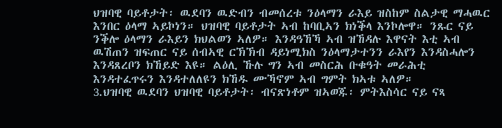ህዝባዊ ባይቶታት፡ ዉደባን ዉድብን ብመሰረቱ ንዕላማን ራእይ ዝስከም ስልታዊ ማሓዉር እንበር ዕላማ ኣይኮነን። ህዝባዊ ባይቶታት ኣብ ከባቢኣን ክነቕላ እንኮሎዋ። ንጹር ናይ ንቕሎ ዕላማን ራእይን ክህልወን ኣለዎ። እንዳዓኸኻ ኣብ ዝኸዳሉ እዋናት እቲ ኣብ ዉሽጠን ዝፍጠር ናይ ሰብኣዊ ርኽኽብ ዳይነሚክስ ንዕላማታተንን ራእየን እንዳስሓሎን እንዳጸረቦን ክኸይድ እዩ። ልዕሊ ኹሉ ግን ኣብ መስርሕ ቡቁዓት መራሕቲ እንዳተፈጥሩን እንዳተለለዩን ክኸዱ ሙኻኖም ኣብ ግምት ክኣቱ ኣለዎ።
3.ህዝባዊ ዉደባን ህዝባዊ ባይቶታት፡ ብናጽነቶም ዝኣወጁ፡ ምትእስሳር ናይ ናጻ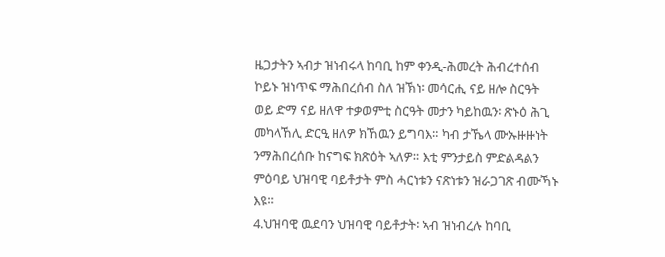ዜጋታትን ኣብታ ዝነብሩላ ከባቢ ከም ቀንዲ-ሕመረት ሕብረተሰብ ኮይኑ ዝነጥፍ ማሕበረሰብ ስለ ዝኽነ፡ መሳርሒ ናይ ዘሎ ስርዓት ወይ ድማ ናይ ዘለዋ ተቃወምቲ ስርዓት መታን ካይከዉን፡ ጽኑዕ ሕጊ መካላኸሊ ድርዒ ዘለዎ ክኸዉን ይግባእ። ካብ ታኼላ ሙኡዙዙነት ንማሕበረሰቡ ከናግፍ ክጽዕት ኣለዎ። እቲ ምንታይስ ምድልዳልን ምዕባይ ህዝባዊ ባይቶታት ምስ ሓርነቱን ናጽነቱን ዝራጋገጽ ብሙኻኑ እዩ።
4.ህዝባዊ ዉደባን ህዝባዊ ባይቶታት፡ ኣብ ዝነብረሉ ከባቢ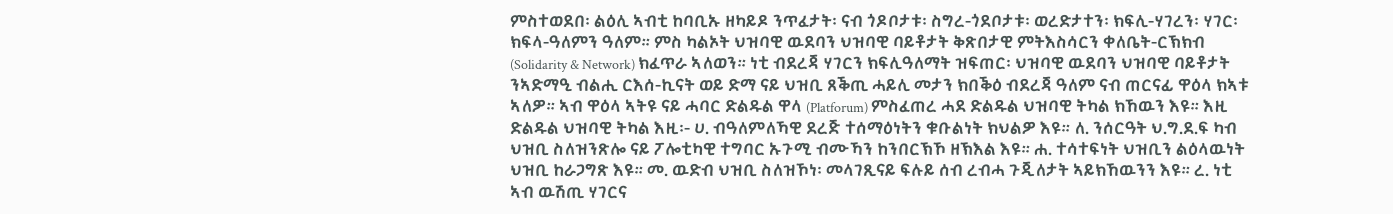ምስተወደበ፡ ልዕሊ ኣብቲ ከባቢኡ ዘካይዶ ንጥፈታት፡ ናብ ጎዶቦታቱ፡ ስግረ-ጎደቦታቱ፡ ወረድታተን፡ ክፍሊ-ሃገረን፡ ሃገር፡ ክፍላ-ዓለምን ዓለም። ምስ ካልኦት ህዝባዊ ዉደባን ህዝባዊ ባይቶታት ቅጽበታዊ ምትእስሳርን ቀለቤት-ርኽክብ (Solidarity & Network) ክፈጥራ ኣለወን። ነቲ ብደረጃ ሃገርን ክፍሊዓለማት ዝፍጠር፡ ህዝባዊ ዉደባን ህዝባዊ ባይቶታት ንኣድማዒ ብልሒ ርእሰ-ኪናት ወይ ድማ ናይ ህዝቢ ጸቕጢ ሓይሊ መታን ክበቕዕ ብደረጃ ዓለም ናብ ጠርናፊ ዋዕላ ክኣቱ ኣለዎ። ኣብ ዋዕላ ኣትዩ ናይ ሓባር ድልዱል ዋላ (Platforum) ምስፈጠረ ሓደ ድልዱል ህዝባዊ ትካል ክኸዉን እዩ። እዚ ድልዱል ህዝባዊ ትካል እዚ፡- ሀ. ብዓለምለኻዊ ደረጅ ተሰማዕነትን ቁቡልነት ክህልዎ እዩ። ለ. ንሰርዓት ህ.ግ.ደ.ፍ ካብ ህዝቢ ስለዝንጽሎ ናይ ፖሎቲካዊ ተግባር ኡጉሚ ብሙኻን ከንበርኽኾ ዘኽእል እዩ። ሐ. ተሳተፍነት ህዝቢን ልዕላዉነት ህዝቢ ከራጋግጽ እዩ። መ. ዉድብ ህዝቢ ስለዝኾነ፡ መላገጺናይ ፍሉይ ሰብ ረብሓ ጉጂለታት ኣይክኸዉንን እዩ። ረ. ነቲ ኣብ ዉሽጢ ሃገርና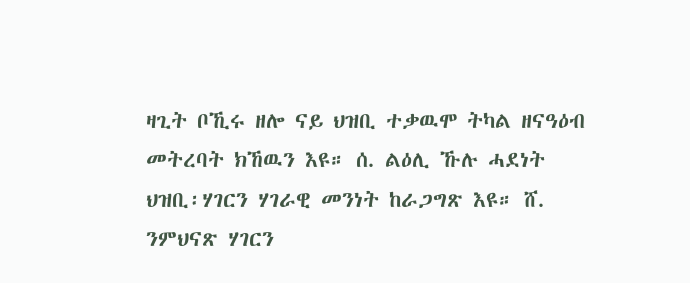ዛጊት ቦኺሩ ዘሎ ናይ ህዝቢ ተቃዉሞ ትካል ዘናዓዕብ መትረባት ክኸዉን እዩ። ሰ. ልዕሊ ኹሉ ሓደነት ህዝቢ፡ሃገርን ሃገራዊ መንነት ከራጋግጽ እዩ። ሸ. ንምህናጽ ሃገርን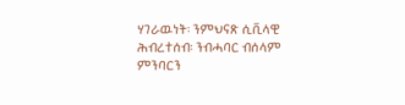ሃገራዉነት፡ ንምህናጽ ሲቪላዊ ሕብረተሰብ፡ ንብሓባር ብሰላም ምንባርን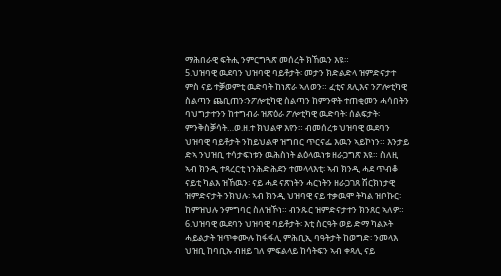ማሕበራዊ ፍትሒ ንምርግጓጽ መሰረት ክኸዉን እዩ።
5.ህዝባዊ ዉደባን ህዝባዊ ባይቶታት፡ መታን ክድልድላ ዝምድናታተ ምስ ናይ ተቓወምቲ ዉድባት ከነጽራ ኣለወን። ፈቲና ጸሊእና ንፖሎቲካዊ ስልጣን ጨቢጠን፡ንፖሎቲካዊ ስልጣን ከምንዋት ተጠቂመን ሓሳበትን ባህግታተንን ከተግብራ ዝጽዕራ ፖሎቲካዊ ዉድባት፡ ሰልፍታት፡ ምንቅስቓሳት…ወ.ዘ.ተ ክህልዋ እየን። ብመሰረቱ ህዝባዊ ዉደባን ህዝባዊ ባይቶታት ንከይህልዋ ዝግበር ጥርናፌ እዉን ኣይኮነን። እንታይ ድኣ ንህዝቢ ተሳታፍነቱን ዉሕስነት ልዕላዉነቱ ዘራጋግጽ እዩ። ስለዚ ኣብ ክንዲ ተጻረርቲ ነንሕድሕደን ተመላላእቲ፡ ኣብ ክንዲ ሓደ ጥብቆ ናይቲ ካልእ ዝኸዉን፡ ናይ ሓደ ናጽነትን ሓርነትን ዘራጋገጸ ሽርክነታዊ ዝምድናታት ንክህሉ፡ ኣብ ክንዲ ህዝባዊ ናይ ተቃዉሞ ትካል ዝቦኩር፡ ከምዝህሉ ንምግባር ስለዝኾነ። ብንጹር ዝምድናታተን ክንጸር ኣለዎ።
6.ህዝባዊ ዉደባን ህዝባዊ ባይቶታት፡ እቲ ስርዓት ወይ ድማ ካልኦት ሓይልታት ዝጥቀሙሉ ከፋፋሊ ምሕቢኢ ባዓትታት ከወግድ፡ ንመላእ ህዝቢ ከባቢኡ ብዘይ ገለ ምፍልላይ ከሳትፍን ኣብ ቀጻሊ ናይ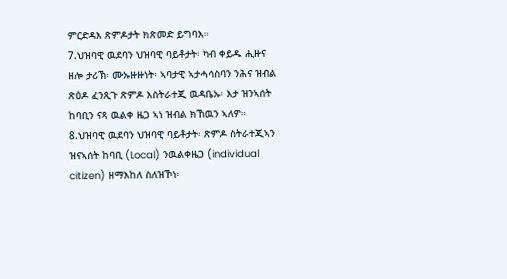ምርድዳእ ጽምዶታት ክጽመድ ይግባእ።
7.ህዝባዊ ዉደባን ህዝባዊ ባይቶታት፡ ካብ ቀይዱ ሒዙና ዘሎ ታሪኽ፡ ሙኡዙዙነት፡ ኣባታዊ ኣታሓሳስባን ንሕና ዝብል ጽዕዶ ፈንጺጉ ጽምዶ እስትራተጂ ዉዳቤኡ፡ እታ ዝንኣሰት ከባቢን ናጻ ዉልቀ ዜጋ ኣነ ዝብል ክኸዉን ኣለዎ።
8.ህዝባዊ ዉደባን ህዝባዊ ባይቶታት፡ ጽምዶ ስትራተጂኣን ዝናኣሰት ከባቢ (Local) ንዉልቀዜጋ (individual citizen) ዘማእከለ ስለዝኾነ፡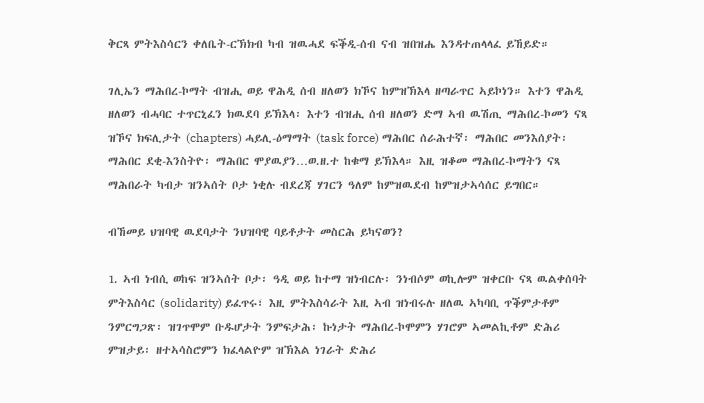ቅርጻ ምትእስሳርን ቀለቤት-ርኽክብ ካብ ዝዉሓደ ፍቕዲ-ሰብ ናብ ዝበዝሔ እንዳተጠላላፈ ይኸይድ።

ገሊኤን ማሕበረ-ኮማት ብዝሒ ወይ ዋሕዲ ሰብ ዘለወን ክኾና ከምዝኽእላ ዘጣራጥር ኣይኮነን። እተን ዋሕዲ ዘለወን ብሓባር ተጥርኒፈን ክዉደባ ይኽእላ፡ እተን ብዝሒ ሰብ ዘለወን ድማ ኣብ ዉሽጢ ማሕበረ-ኮመን ናጻ ዝኾና ክፍሊታት (chapters) ሓይሊ-ዕማማት (task force) ማሕበር ሰራሕተኛ፡ ማሕበር መንእሰያት፡ ማሕበር ደቂ-እንስትዮ፡ ማሕበር ሞያዉያን…ወ.ዘ.ተ ከቁማ ይኽእላ። እዚ ዝቆመ ማሕበረ-ኮማትን ናጻ ማሕበራት ካብታ ዝንኣሰት ቦታ ነቂሉ ብደረጃ ሃገርን ዓለም ከምዝዉደብ ከምዝታኣሳሰር ይግበር።

ብኸመይ ህዝባዊ ዉደባታት ንህዝባዊ ባይቶታት መስርሕ ይካናወን?

1. ኣብ ነብሲ ወከፍ ዝንኣሰት ቦታ፡ ዓዲ ወይ ከተማ ዝነብርሉ፡ ንነብሶም ወኪሎም ዝቀርቡ ናጻ ዉልቀሰባት ምትእስሳር (solidarity) ይፈጥሩ፣ እዚ ምትእስሳራት እዚ ኣብ ዝነብሩሉ ዘለዉ ኣካባቢ ጥቕምታቶም ንምርግጋጽ፡ ዝገጥሞም ቡዱሆታት ንምፍታሕ፡ ኩነታት ማሕበረ-ኮሞምን ሃገሮም ኣመልኪቶም ድሕሪ ምዝታይ፡ ዘተኣሳስሮምን ክፈላልዮም ዝኽእል ነገራት ድሕሪ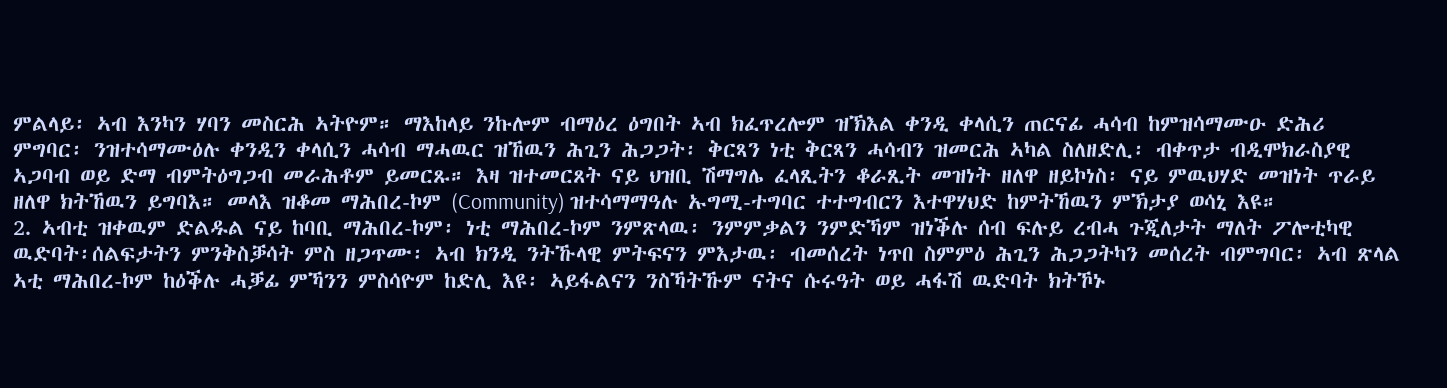ምልላይ፡ ኣብ እንካን ሃባን መስርሕ ኣትዮም። ማእከላይ ንኩሎም ብማዕረ ዕግበት ኣብ ክፈጥረሎም ዝኽእል ቀንዲ ቀላሲን ጠርናፊ ሓሳብ ከምዝሳማሙዑ ድሕሪ ምግባር፡ ንዝተሳማሙዕሉ ቀንዲን ቀላሲን ሓሳብ ማሓዉር ዝኸዉን ሕጊን ሕጋጋት፡ ቅርጻን ነቲ ቅርጻን ሓሳብን ዝመርሕ ኣካል ስለዘድሊ፡ ብቀጥታ ብዲሞክራስያዊ ኣጋባብ ወይ ድማ ብምትዕግጋብ መራሕቶም ይመርጹ። እዛ ዝተመርጸት ናይ ህዝቢ ሽማግሌ ፈላጺትን ቆራጺት መዝነት ዘለዋ ዘይኮነስ፡ ናይ ምዉህሃድ መዝነት ጥራይ ዘለዋ ክትኸዉን ይግባእ። መላእ ዝቆመ ማሕበረ-ኮም (Community) ዝተሳማማዓሉ ኡግሚ-ተግባር ተተግብርን እተዋሃህድ ከምትኸዉን ምኽታያ ወሳኒ እዩ።
2. ኣብቲ ዝቀዉም ድልዱል ናይ ከባቢ ማሕበረ-ኮም፡ ነቲ ማሕበረ-ኮም ንምጽላዉ፡ ንምምቃልን ንምድኻም ዝነቕሉ ሰብ ፍሉይ ረብሓ ጉጂለታት ማለት ፖሎቲካዊ ዉድባት፡ሰልፍታትን ምንቅስቓሳት ምስ ዘጋጥሙ፡ ኣብ ክንዲ ንትኹላዊ ምትፍናን ምእታዉ፡ ብመሰረት ነጥበ ስምምዕ ሕጊን ሕጋጋትካን መሰረት ብምግባር፡ ኣብ ጽላል ኣቲ ማሕበረ-ኮም ከዕቕሉ ሓቓፊ ምኻንን ምስሳዮም ከድሊ እዩ፡ ኣይፋልናን ንስኻትኹም ናትና ሱሩዓት ወይ ሓፋሽ ዉድባት ክትኾኑ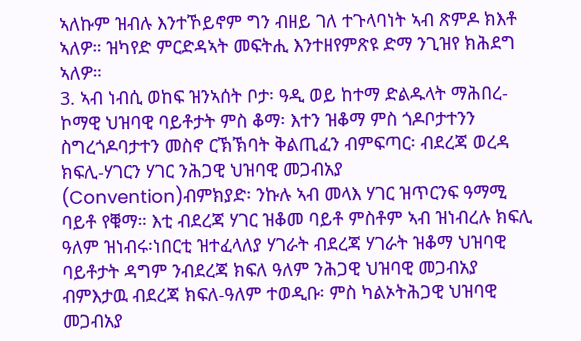ኣለኩም ዝብሉ እንተኾይኖም ግን ብዘይ ገለ ተጉላባነት ኣብ ጽምዶ ክእቶ ኣለዎ። ዝካየድ ምርድዳኣት መፍትሒ እንተዘየምጽዩ ድማ ንጊዝየ ክሕደግ ኣለዎ።
3. ኣብ ነብሲ ወከፍ ዝንኣሰት ቦታ፡ ዓዲ ወይ ከተማ ድልዱላት ማሕበረ-ኮማዊ ህዝባዊ ባይቶታት ምስ ቆማ፡ እተን ዝቆማ ምስ ጎዶቦታተንን ስግረጎዶባታተን መስኖ ርኽኽባት ቅልጢፈን ብምፍጣር፡ ብደረጃ ወረዳ ክፍሊ-ሃገርን ሃገር ንሕጋዊ ህዝባዊ መጋብአያ (Convention)ብምክያድ፡ ንኩሉ ኣብ መላእ ሃገር ዝጥርንፍ ዓማሚ ባይቶ የቑማ። እቲ ብደረጃ ሃገር ዝቆመ ባይቶ ምስቶም ኣብ ዝነብረሉ ክፍሊ ዓለም ዝነብሩ፡ነበርቲ ዝተፈላለያ ሃገራት ብደረጃ ሃገራት ዝቆማ ህዝባዊ ባይቶታት ዳግም ንብደረጃ ክፍለ ዓለም ንሕጋዊ ህዝባዊ መጋብአያ ብምእታዉ ብደረጃ ክፍለ-ዓለም ተወዲቡ፡ ምስ ካልኦትሕጋዊ ህዝባዊ መጋብአያ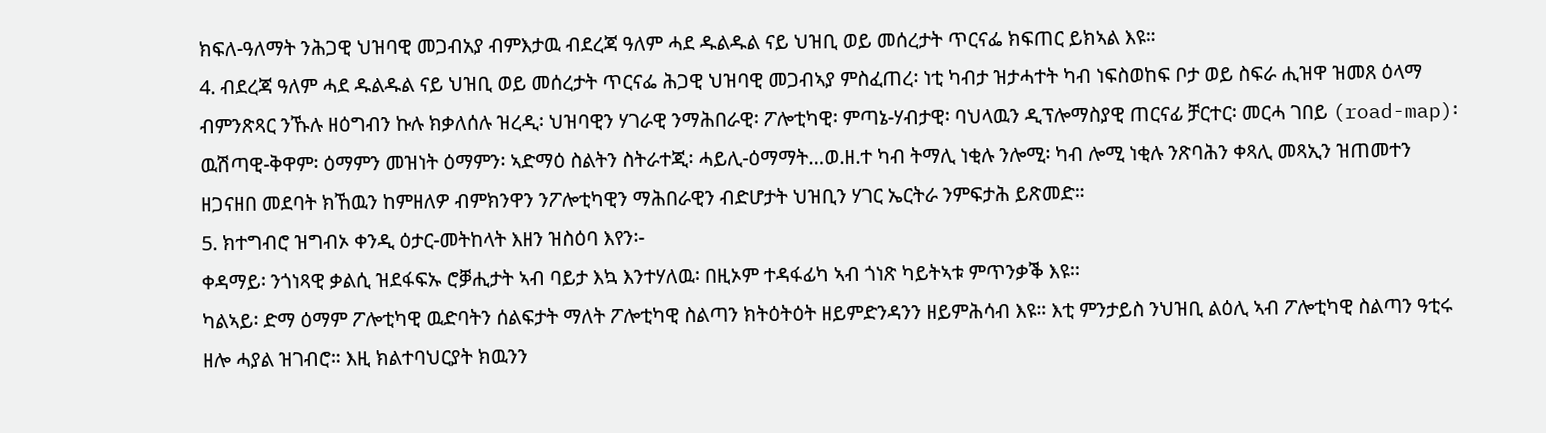ክፍለ-ዓለማት ንሕጋዊ ህዝባዊ መጋብአያ ብምእታዉ ብደረጃ ዓለም ሓደ ዱልዱል ናይ ህዝቢ ወይ መሰረታት ጥርናፌ ክፍጠር ይክኣል እዩ።
4. ብደረጃ ዓለም ሓደ ዱልዱል ናይ ህዝቢ ወይ መሰረታት ጥርናፌ ሕጋዊ ህዝባዊ መጋብኣያ ምስፈጠረ፡ ነቲ ካብታ ዝታሓተት ካብ ነፍስወከፍ ቦታ ወይ ስፍራ ሒዝዋ ዝመጸ ዕላማ ብምንጽጻር ንኹሉ ዘዕግብን ኩሉ ክቃለሰሉ ዝረዲ፡ ህዝባዊን ሃገራዊ ንማሕበራዊ፡ ፖሎቲካዊ፡ ምጣኔ-ሃብታዊ፡ ባህላዉን ዲፕሎማስያዊ ጠርናፊ ቻርተር፡ መርሓ ገበይ (road-map)፡ ዉሽጣዊ-ቅዋም፡ ዕማምን መዝነት ዕማምን፡ ኣድማዕ ስልትን ስትራተጂ፡ ሓይሊ-ዕማማት…ወ.ዘ.ተ ካብ ትማሊ ነቂሉ ንሎሚ፡ ካብ ሎሚ ነቂሉ ንጽባሕን ቀጻሊ መጻኢን ዝጠመተን ዘጋናዘበ መደባት ክኸዉን ከምዘለዎ ብምክንዋን ንፖሎቲካዊን ማሕበራዊን ብድሆታት ህዝቢን ሃገር ኤርትራ ንምፍታሕ ይጽመድ።
5. ክተግብሮ ዝግብኦ ቀንዲ ዕታር-መትከላት እዘን ዝስዕባ እየን፡-
ቀዳማይ፡ ንጎነጻዊ ቃልሲ ዝደፋፍኡ ሮቓሒታት ኣብ ባይታ እኳ እንተሃለዉ፡ በዚኦም ተዳፋፊካ ኣብ ጎነጽ ካይትኣቱ ምጥንቃቕ እዩ፡፡
ካልኣይ፡ ድማ ዕማም ፖሎቲካዊ ዉድባትን ሰልፍታት ማለት ፖሎቲካዊ ስልጣን ክትዕትዕት ዘይምድንዳንን ዘይምሕሳብ እዩ። እቲ ምንታይስ ንህዝቢ ልዕሊ ኣብ ፖሎቲካዊ ስልጣን ዓቲሩ ዘሎ ሓያል ዝገብሮ። እዚ ክልተባህርያት ክዉንን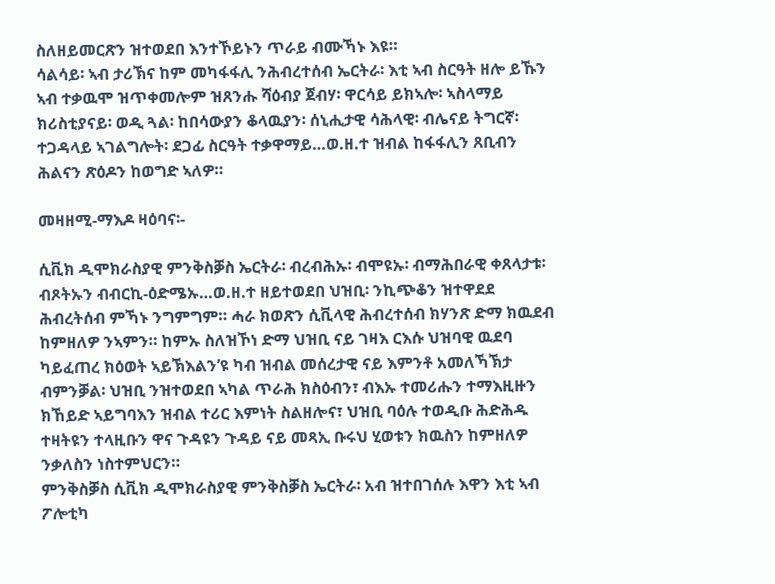ስለዘይመርጽን ዝተወደበ እንተኾይኑን ጥራይ ብሙኻኑ እዩ።
ሳልሳይ፡ ኣብ ታሪኽና ከም መካፋፋሊ ንሕብረተሰብ ኤርትራ፡ እቲ ኣብ ስርዓት ዘሎ ይኹን ኣብ ተቃዉሞ ዝጥቀመሎም ዝጸንሑ ሻዕብያ ጀብሃ፡ ዋርሳይ ይክኣሎ፡ ኣስላማይ ክሪስቲያናይ፡ ወዲ ጓል፡ ከበሳውያን ቆላዉያን፡ ሰኒሒታዊ ሳሕላዊ፡ ብሌናይ ትግርኛ፡ ተጋዳላይ ኣገልግሎት፡ ደጋፊ ስርዓት ተቃዋማይ…ወ.ዘ.ተ ዝብል ከፋፋሊን ጸቢብን ሕልናን ጽዕዶን ከወግድ ኣለዎ።

መዛዘሚ-ማእዶ ዛዕባና፡-

ሲቪክ ዲሞክራስያዊ ምንቅስቓስ ኤርትራ፡ ብረብሕኡ፡ ብሞዩኡ፡ ብማሕበራዊ ቀጸላታቱ፡ ብጾትኡን ብብርኪ-ዕድሜኡ…ወ.ዘ.ተ ዘይተወደበ ህዝቢ፡ ንኪጭቆን ዝተዋደደ ሕብረትሰብ ምኻኑ ንግምግም። ሓራ ክወጽን ሲቪላዊ ሕብረተሰብ ክሃንጽ ድማ ክዉደብ ከምዘለዎ ንኣምን። ከምኡ ስለዝኾነ ድማ ህዝቢ ናይ ገዛእ ርእሱ ህዝባዊ ዉደባ ካይፈጠረ ክዕወት ኣይኽእልን’ዩ ካብ ዝብል መሰረታዊ ናይ እምንቶ አመለኻኽታ ብምንቓል፡ ህዝቢ ንዝተወደበ ኣካል ጥራሕ ክስዕብን፣ ብእኡ ተመሪሑን ተማእዚዙን ክኸይድ ኣይግባእን ዝብል ተሪር እምነት ስልዘሎና፣ ህዝቢ ባዕሉ ተወዲቡ ሕድሕዱ ተዛትዩን ተላዚቡን ዋና ጉዳዩን ጉዳይ ናይ መጻኢ ቡሩህ ሂወቱን ክዉስን ከምዘለዎ ንቃለስን ነስተምህርን።
ምንቅስቓስ ሲቪክ ዲሞክራስያዊ ምንቅስቓስ ኤርትራ፡ አብ ዝተበገሰሉ እዋን እቲ ኣብ ፖሎቲካ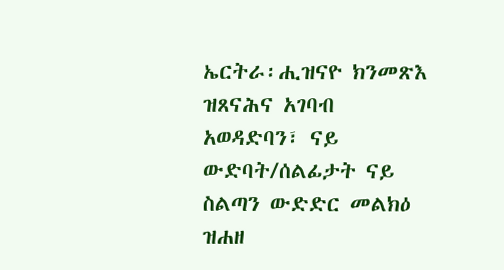ኤርትራ፡ሒዝናዮ ክንመጽእ ዝጸናሕና አገባብ አወዳድባን፣ ናይ ውድባት/ሰልፊታት ናይ ስልጣን ውድድር መልክዕ ዝሐዘ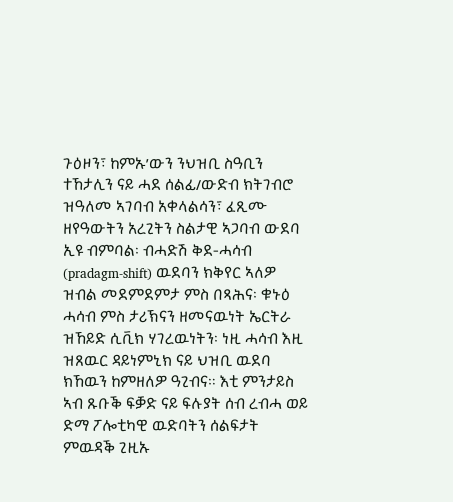ጉዕዞን፣ ከምኡ’ውን ንህዝቢ ስዓቢን ተኸታሊን ናይ ሓደ ሰልፊ/ውድብ ክትገብሮ ዝዓለመ ኣገባብ አቀላልሳን፣ ፈጺሙ ዘየዓውትን አረጊትን ስልታዊ ኣጋባብ ውደባ ኢዩ ብምባል፡ ብሓድሽ ቅደ-ሓሳብ (pradagm-shift) ዉደባን ክቅየር ኣለዎ ዝብል መደምደምታ ምስ በጻሕና፡ ቁኑዕ ሓሳብ ምስ ታሪኽናን ዘመናዉነት ኤርትራ ዝኸይድ ሲቪክ ሃገረዉነትን፡ ነዚ ሓሳብ እዚ ዝጸዉር ዳይነምኒክ ናይ ህዝቢ ዉደባ ክኸዉን ከምዘለዎ ዓጊብና። እቲ ምንታይስ ኣብ ጹቡቕ ፍቓድ ናይ ፍሉያት ሰብ ረብሓ ወይ ድማ ፖሎቲካዊ ዉድባትን ሰልፍታት ምዉዳቕ ጊዚኡ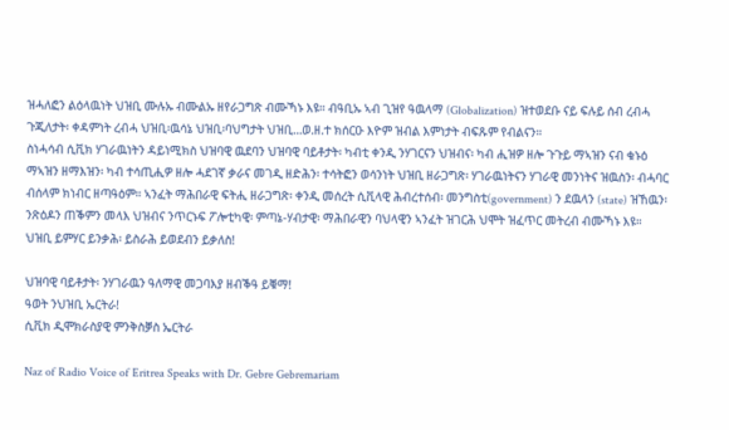ዝሓለፎን ልዕላዉነት ህዝቢ ሙሉኡ ብሙልኡ ዘየራጋግጽ ብሙኻኑ እዩ። ብዓቢኡ ኣብ ጊዝየ ዓዉላማ (Globalization) ዝተወደቡ ናይ ፍሉይ ሰብ ረብሓ ጉጂለታት፡ ቀዳምነት ረብሓ ህዝቢ፡ዉሳኔ ህዝቢ፡ባህግታት ህዝቢ…ወ.ዘ.ተ ክሰርዑ እዮም ዝብል እምነታት ብፍጹም የብልናን።
ስነሓሳብ ሲቪክ ሃገራዉነትን ዳይነሚክስ ህዝባዊ ዉደባን ህዝባዊ ባይቶታት፡ ካብቲ ቀንዲ ንሃገርናን ህዝብና፡ ካብ ሒዝዎ ዘሎ ጉጉይ ማኣዝን ናብ ቁኑዕ ማኣዝን ዘማእዝን፡ ካብ ተሳጢሒዎ ዘሎ ሓደገኛ ቃራና መገዲ ዘድሕን፡ ተሳትፎን ወሳንነት ህዝቢ ዘራጋግጽ፡ ሃገራዉነትናን ሃገራዊ መንነትና ዝዉስን፡ ብሓባር ብሰላም ክነብር ዘጣዓዕም። ኣንፈት ማሕበራዊ ፍትሒ ዘራጋግጽ፡ ቀንዲ መሰረት ሲቪላዊ ሕብረተሰብ፡ መንግስቲ(government) ን ደዉላን (state) ዝኸዉን፡ ንጽዕዶን ጠቕምን መላእ ህዝብና ንጥርኑፍ ፖሎቲካዊ፡ ምጣኔ-ሃብታዊ፡ ማሕበራዊን ባህላዊን ኣንፈት ዝገርሕ ህሞት ዝፈጥር መትረብ ብሙኻኑ እዩ።
ህዝቢ ይምሃር ይንቃሕ፡ ይስራሕ ይወደብን ይቃለስ!

ህዝባዊ ባይቶታት፡ ንሃገራዉን ዓለማዊ መጋባእያ ዘብቕዓ ይቑማ!
ዓወት ንህዝቢ ኤርትራ!
ሲቪክ ዲሞክራስያዊ ምንቅስቓስ ኤርትራ

Naz of Radio Voice of Eritrea Speaks with Dr. Gebre Gebremariam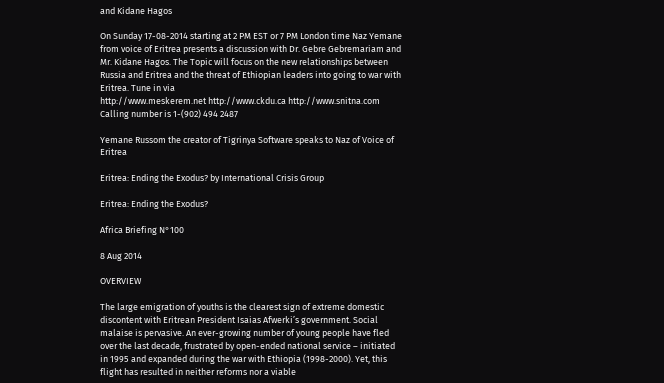and Kidane Hagos

On Sunday 17-08-2014 starting at 2 PM EST or 7 PM London time Naz Yemane from voice of Eritrea presents a discussion with Dr. Gebre Gebremariam and Mr. Kidane Hagos. The Topic will focus on the new relationships between Russia and Eritrea and the threat of Ethiopian leaders into going to war with Eritrea. Tune in via
http://www.meskerem.net http://www.ckdu.ca http://www.snitna.com
Calling number is 1-(902) 494 2487

Yemane Russom the creator of Tigrinya Software speaks to Naz of Voice of Eritrea

Eritrea: Ending the Exodus? by International Crisis Group

Eritrea: Ending the Exodus?

Africa Briefing N°100

8 Aug 2014

OVERVIEW

The large emigration of youths is the clearest sign of extreme domestic discontent with Eritrean President Isaias Afwerki’s government. Social malaise is pervasive. An ever-growing number of young people have fled over the last decade, frustrated by open-ended national service – initiated in 1995 and expanded during the war with Ethiopia (1998-2000). Yet, this flight has resulted in neither reforms nor a viable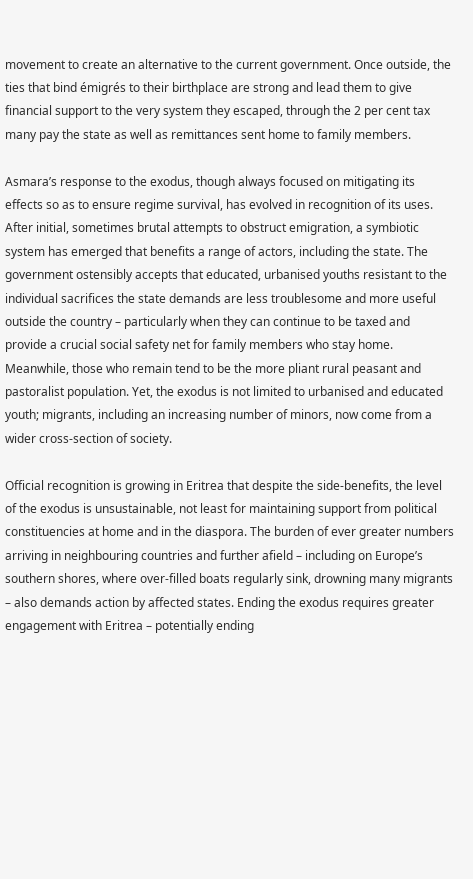movement to create an alternative to the current government. Once outside, the ties that bind émigrés to their birthplace are strong and lead them to give financial support to the very system they escaped, through the 2 per cent tax many pay the state as well as remittances sent home to family members.

Asmara’s response to the exodus, though always focused on mitigating its effects so as to ensure regime survival, has evolved in recognition of its uses. After initial, sometimes brutal attempts to obstruct emigration, a symbiotic system has emerged that benefits a range of actors, including the state. The government ostensibly accepts that educated, urbanised youths resistant to the individual sacrifices the state demands are less troublesome and more useful outside the country – particularly when they can continue to be taxed and provide a crucial social safety net for family members who stay home. Meanwhile, those who remain tend to be the more pliant rural peasant and pastoralist population. Yet, the exodus is not limited to urbanised and educated youth; migrants, including an increasing number of minors, now come from a wider cross-section of society.

Official recognition is growing in Eritrea that despite the side-benefits, the level of the exodus is unsustainable, not least for maintaining support from political constituencies at home and in the diaspora. The burden of ever greater numbers arriving in neighbouring countries and further afield – including on Europe’s southern shores, where over-filled boats regularly sink, drowning many migrants – also demands action by affected states. Ending the exodus requires greater engagement with Eritrea – potentially ending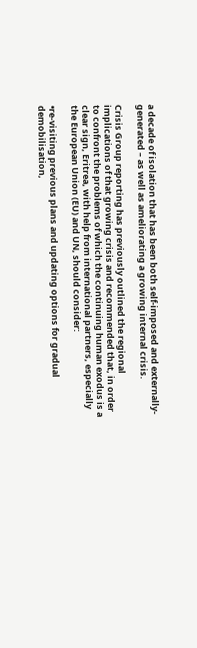a decade of isolation that has been both self-imposed and externally-generated – as well as ameliorating a growing internal crisis.

Crisis Group reporting has previously outlined the regional implications of that growing crisis and recommended that, in order to confront the problems of which the continuing human exodus is a clear sign, Eritrea, with help from international partners, especially the European Union (EU) and UN, should consider:

•re-visiting previous plans and updating options for gradual demobilisation,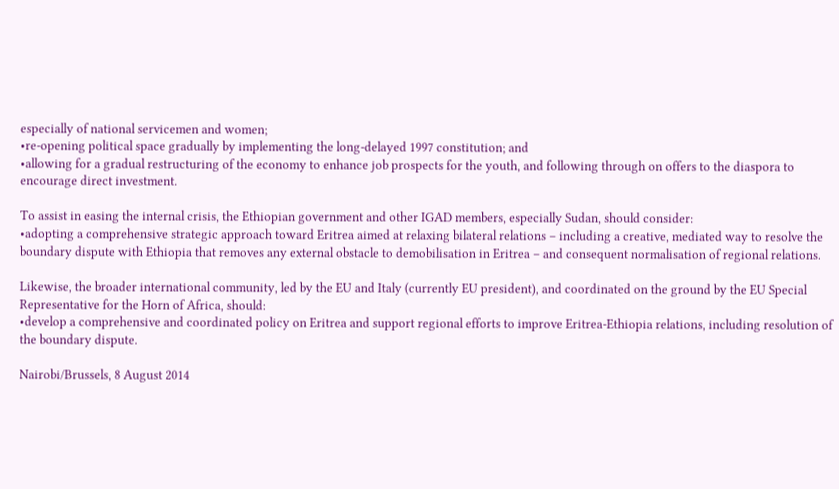especially of national servicemen and women;
•re-opening political space gradually by implementing the long-delayed 1997 constitution; and
•allowing for a gradual restructuring of the economy to enhance job prospects for the youth, and following through on offers to the diaspora to encourage direct investment.

To assist in easing the internal crisis, the Ethiopian government and other IGAD members, especially Sudan, should consider:
•adopting a comprehensive strategic approach toward Eritrea aimed at relaxing bilateral relations – including a creative, mediated way to resolve the boundary dispute with Ethiopia that removes any external obstacle to demobilisation in Eritrea – and consequent normalisation of regional relations.

Likewise, the broader international community, led by the EU and Italy (currently EU president), and coordinated on the ground by the EU Special Representative for the Horn of Africa, should:
•develop a comprehensive and coordinated policy on Eritrea and support regional efforts to improve Eritrea-Ethiopia relations, including resolution of the boundary dispute.

Nairobi/Brussels, 8 August 2014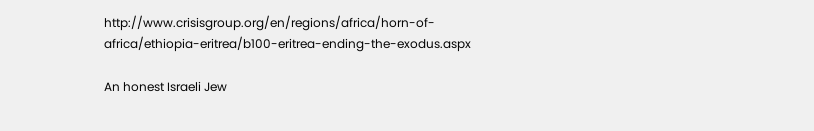http://www.crisisgroup.org/en/regions/africa/horn-of-africa/ethiopia-eritrea/b100-eritrea-ending-the-exodus.aspx

An honest Israeli Jew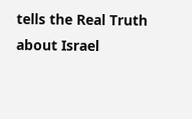tells the Real Truth about Israel